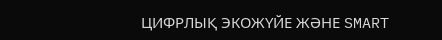ЦИФРЛЫҚ ЭКОЖҮЙЕ ЖӘНЕ SMART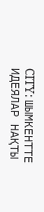CITY: ШЫМКЕНТТЕ ИДЕЯЛАР НАҚТЫ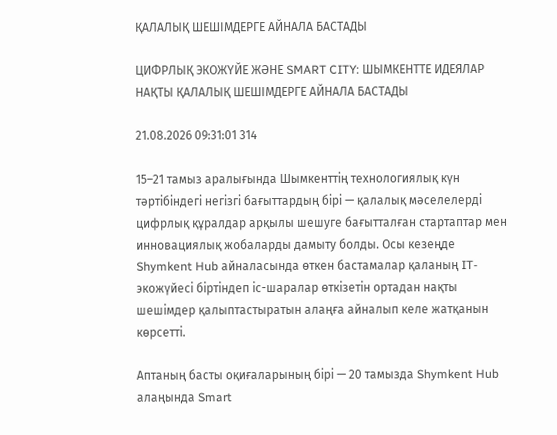ҚАЛАЛЫҚ ШЕШІМДЕРГЕ АЙНАЛА БАСТАДЫ

ЦИФРЛЫҚ ЭКОЖҮЙЕ ЖӘНЕ SMART CITY: ШЫМКЕНТТЕ ИДЕЯЛАР НАҚТЫ ҚАЛАЛЫҚ ШЕШІМДЕРГЕ АЙНАЛА БАСТАДЫ

21.08.2026 09:31:01 314

15–21 тамыз аралығында Шымкенттің технологиялық күн тәртібіндегі негізгі бағыттардың бірі — қалалық мәселелерді цифрлық құралдар арқылы шешуге бағытталған стартаптар мен инновациялық жобаларды дамыту болды. Осы кезеңде Shymkent Hub айналасында өткен бастамалар қаланың IT-экожүйесі біртіндеп іс-шаралар өткізетін ортадан нақты шешімдер қалыптастыратын алаңға айналып келе жатқанын көрсетті.

Аптаның басты оқиғаларының бірі — 20 тамызда Shymkent Hub алаңында Smart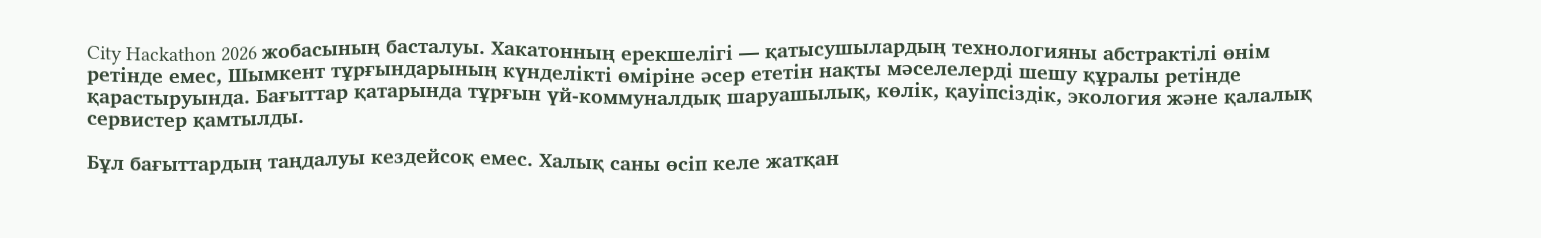City Hackathon 2026 жобасының басталуы. Хакатонның ерекшелігі — қатысушылардың технологияны абстрактілі өнім ретінде емес, Шымкент тұрғындарының күнделікті өміріне әсер ететін нақты мәселелерді шешу құралы ретінде қарастыруында. Бағыттар қатарында тұрғын үй-коммуналдық шаруашылық, көлік, қауіпсіздік, экология және қалалық сервистер қамтылды.

Бұл бағыттардың таңдалуы кездейсоқ емес. Халық саны өсіп келе жатқан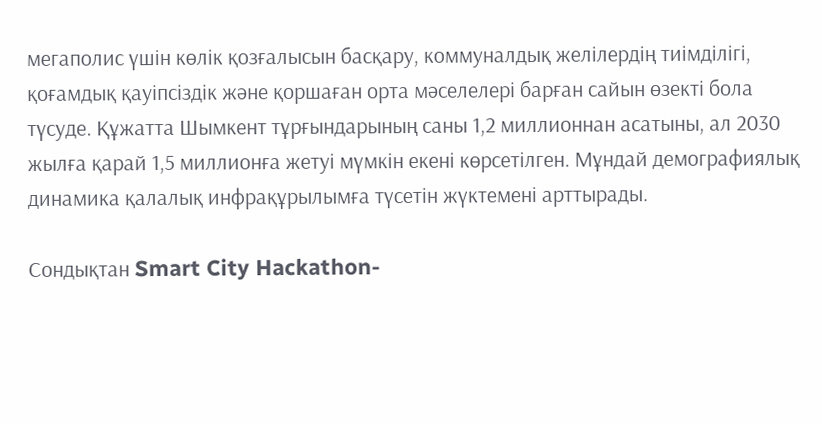мегаполис үшін көлік қозғалысын басқару, коммуналдық желілердің тиімділігі, қоғамдық қауіпсіздік және қоршаған орта мәселелері барған сайын өзекті бола түсуде. Құжатта Шымкент тұрғындарының саны 1,2 миллионнан асатыны, ал 2030 жылға қарай 1,5 миллионға жетуі мүмкін екені көрсетілген. Мұндай демографиялық динамика қалалық инфрақұрылымға түсетін жүктемені арттырады.

Сондықтан Smart City Hackathon-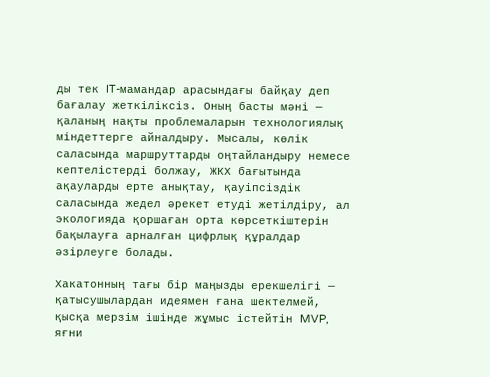ды тек IT-мамандар арасындағы байқау деп бағалау жеткіліксіз. Оның басты мәні — қаланың нақты проблемаларын технологиялық міндеттерге айналдыру. Мысалы, көлік саласында маршруттарды оңтайландыру немесе кептелістерді болжау, ЖКХ бағытында ақауларды ерте анықтау, қауіпсіздік саласында жедел әрекет етуді жетілдіру, ал экологияда қоршаған орта көрсеткіштерін бақылауға арналған цифрлық құралдар әзірлеуге болады.

Хакатонның тағы бір маңызды ерекшелігі — қатысушылардан идеямен ғана шектелмей, қысқа мерзім ішінде жұмыс істейтін MVP, яғни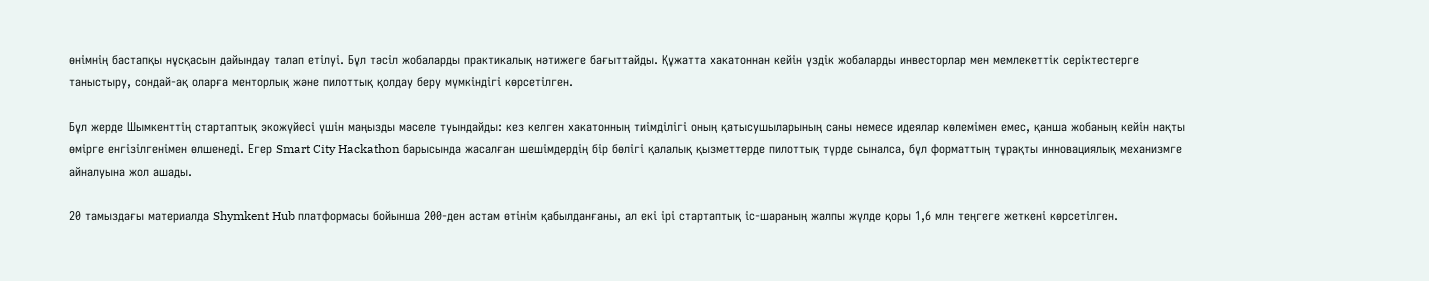өнімнің бастапқы нұсқасын дайындау талап етілуі. Бұл тәсіл жобаларды практикалық нәтижеге бағыттайды. Құжатта хакатоннан кейін үздік жобаларды инвесторлар мен мемлекеттік серіктестерге таныстыру, сондай-ақ оларға менторлық және пилоттық қолдау беру мүмкіндігі көрсетілген.

Бұл жерде Шымкенттің стартаптық экожүйесі үшін маңызды мәселе туындайды: кез келген хакатонның тиімділігі оның қатысушыларының саны немесе идеялар көлемімен емес, қанша жобаның кейін нақты өмірге енгізілгенімен өлшенеді. Егер Smart City Hackathon барысында жасалған шешімдердің бір бөлігі қалалық қызметтерде пилоттық түрде сыналса, бұл форматтың тұрақты инновациялық механизмге айналуына жол ашады.

20 тамыздағы материалда Shymkent Hub платформасы бойынша 200-ден астам өтінім қабылданғаны, ал екі ірі стартаптық іс-шараның жалпы жүлде қоры 1,6 млн теңгеге жеткені көрсетілген.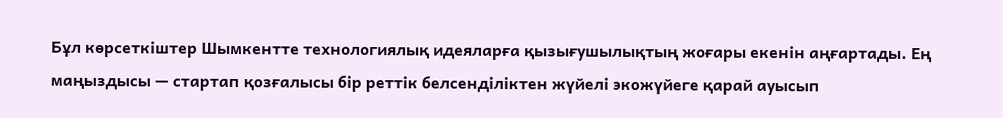Бұл көрсеткіштер Шымкентте технологиялық идеяларға қызығушылықтың жоғары екенін аңғартады. Ең маңыздысы — стартап қозғалысы бір реттік белсенділіктен жүйелі экожүйеге қарай ауысып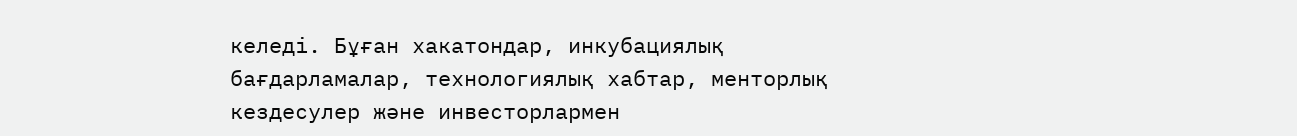келеді. Бұған хакатондар, инкубациялық бағдарламалар, технологиялық хабтар, менторлық кездесулер және инвесторлармен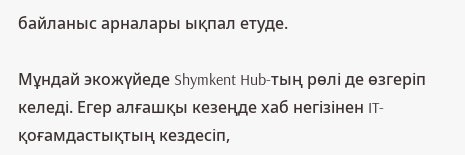байланыс арналары ықпал етуде.

Мұндай экожүйеде Shymkent Hub-тың рөлі де өзгеріп келеді. Егер алғашқы кезеңде хаб негізінен IT-қоғамдастықтың кездесіп,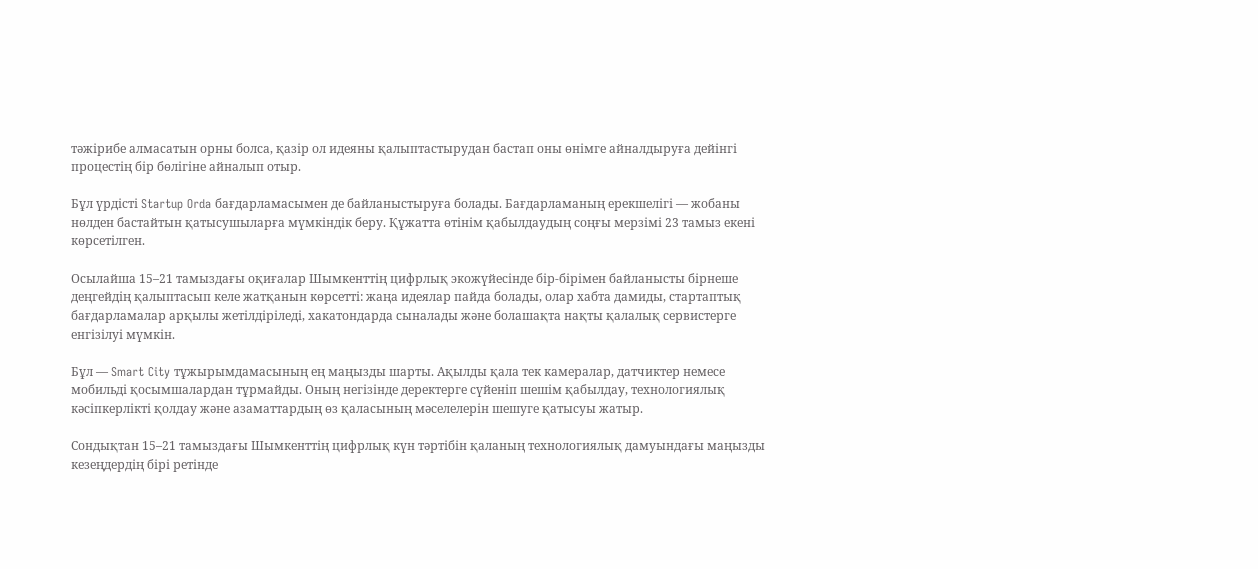тәжірибе алмасатын орны болса, қазір ол идеяны қалыптастырудан бастап оны өнімге айналдыруға дейінгі процестің бір бөлігіне айналып отыр.

Бұл үрдісті Startup Orda бағдарламасымен де байланыстыруға болады. Бағдарламаның ерекшелігі — жобаны нөлден бастайтын қатысушыларға мүмкіндік беру. Құжатта өтінім қабылдаудың соңғы мерзімі 23 тамыз екені көрсетілген.

Осылайша 15–21 тамыздағы оқиғалар Шымкенттің цифрлық экожүйесінде бір-бірімен байланысты бірнеше деңгейдің қалыптасып келе жатқанын көрсетті: жаңа идеялар пайда болады, олар хабта дамиды, стартаптық бағдарламалар арқылы жетілдіріледі, хакатондарда сыналады және болашақта нақты қалалық сервистерге енгізілуі мүмкін.

Бұл — Smart City тұжырымдамасының ең маңызды шарты. Ақылды қала тек камералар, датчиктер немесе мобильді қосымшалардан тұрмайды. Оның негізінде деректерге сүйеніп шешім қабылдау, технологиялық кәсіпкерлікті қолдау және азаматтардың өз қаласының мәселелерін шешуге қатысуы жатыр.

Сондықтан 15–21 тамыздағы Шымкенттің цифрлық күн тәртібін қаланың технологиялық дамуындағы маңызды кезеңдердің бірі ретінде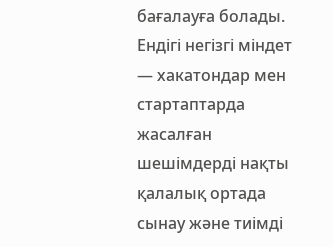бағалауға болады. Ендігі негізгі міндет — хакатондар мен стартаптарда жасалған шешімдерді нақты қалалық ортада сынау және тиімді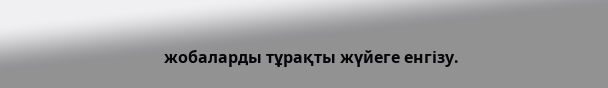жобаларды тұрақты жүйеге енгізу.